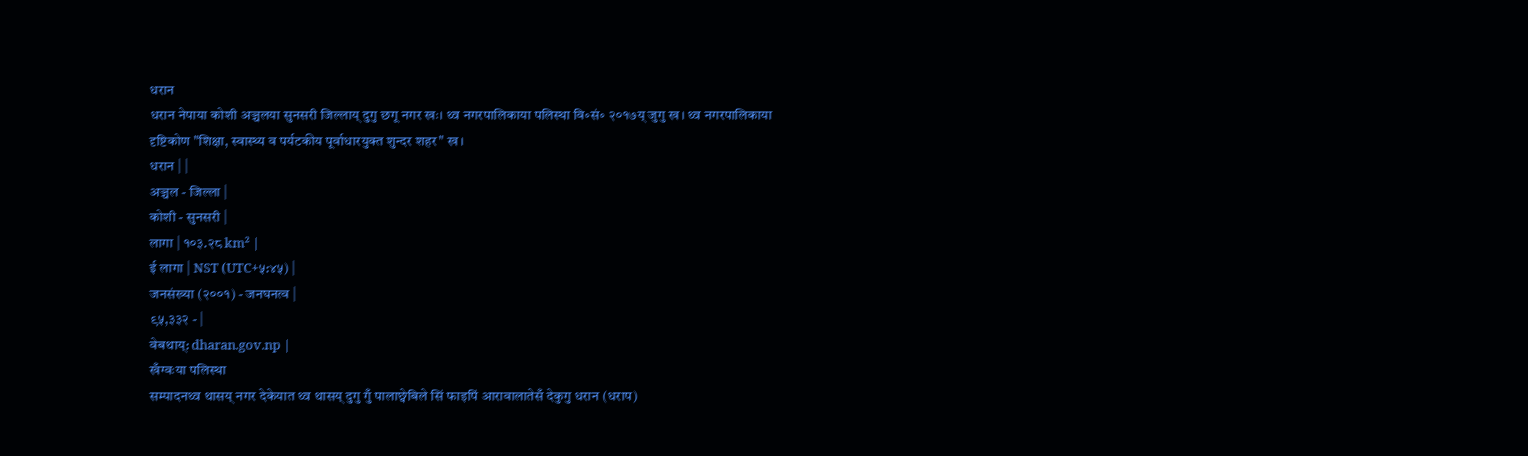धरान
धरान नेपाया कोशी अञ्चलया सुनसरी जिल्लाय् दुगु छगू नगर खः। थ्व नगरपालिकाया पलिस्था वि॰सं॰ २०१७य् जुगु ख। थ्व नगरपालिकाया दृष्टिकोण "शिक्षा, स्वास्थ्य व पर्यटकीय पूर्वाधारयुक्त शुन्दर शहर" ख।
धरान | |
अञ्चल - जिल्ला |
कोशी - सुनसरी |
लागा | १०३.२८ km² |
ई लागा | NST (UTC+५:४५) |
जनसंख्या (२००१) - जनघनत्व |
९५,३३२ - |
वेबथाय्: dharan.gov.np |
खँग्वःया पलिस्था
सम्पादनथ्व थासय् नगर देकेयात थ्व थासय् दुगु गुँ पालाछ्वेबिले सिं फाइपिं आरावालातेसँ देकुगु धरान (धराप)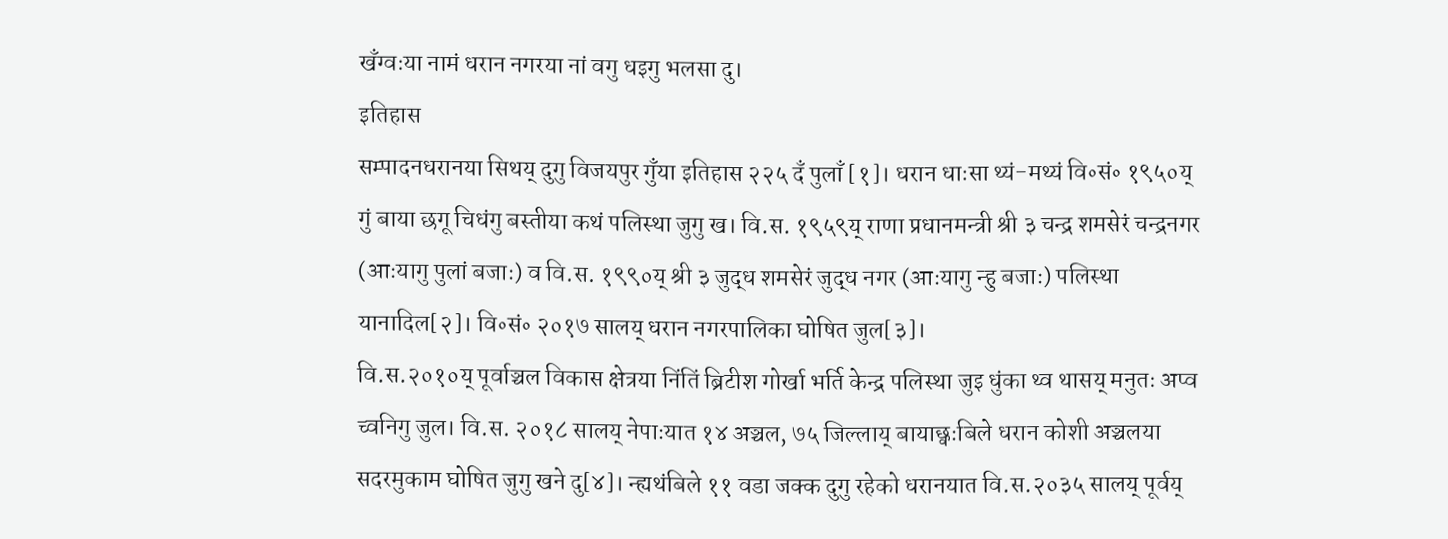खँग्वःया नामं धरान नगरया नां वगु धइगु भलसा दु।
इतिहास
सम्पादनधरानया सिथय् दुगु विजयपुर गुँया इतिहास २२५ दँ पुलाँ [१]। धरान धाःसा थ्यं-मथ्यं वि॰सं॰ १९५०य् गुं बाया छगू चिधंगु बस्तीया कथं पलिस्था जुगु ख। वि.स. १९५९य् राणा प्रधानमन्त्री श्री ३ चन्द्र शमसेरं चन्द्रनगर (आःयागु पुलां बजाः) व वि.स. १९९०य् श्री ३ जुद्ध शमसेरं जुद्ध नगर (आःयागु न्हु बजाः) पलिस्था यानादिल[२]। वि॰सं॰ २०१७ सालय् धरान नगरपालिका घोषित जुल[३]।
वि.स.२०१०य् पूर्वाञ्चल विकास क्षेत्रया निंतिं ब्रिटीश गोर्खा भर्ति केन्द्र पलिस्था जुइ धुंका थ्व थासय् मनुतः अप्व च्वनिगु जुल। वि.स. २०१८ सालय् नेपाःयात १४ अञ्चल, ७५ जिल्लाय् बायाछ्वःबिले धरान कोशी अञ्चलया सदरमुकाम घोषित जुगु खने दु[४]। न्ह्यथंबिले ११ वडा जक्क दुगु रहेको धरानयात वि.स.२०३५ सालय् पूर्वय्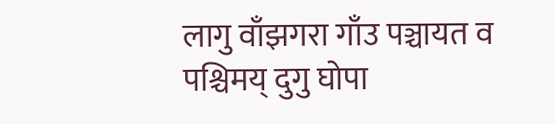लागु वाँझगरा गाँउ पञ्चायत व पश्चिमय् दुगु घोपा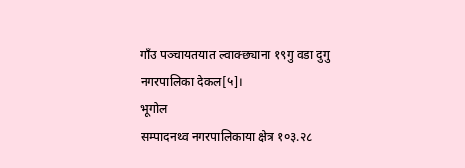गाँउ पञ्चायतयात ल्वाक्छ्याना १९गु वडा दुगु नगरपालिका देकल[५]।
भूगोल
सम्पादनथ्व नगरपालिकाया क्षेत्र १०३.२८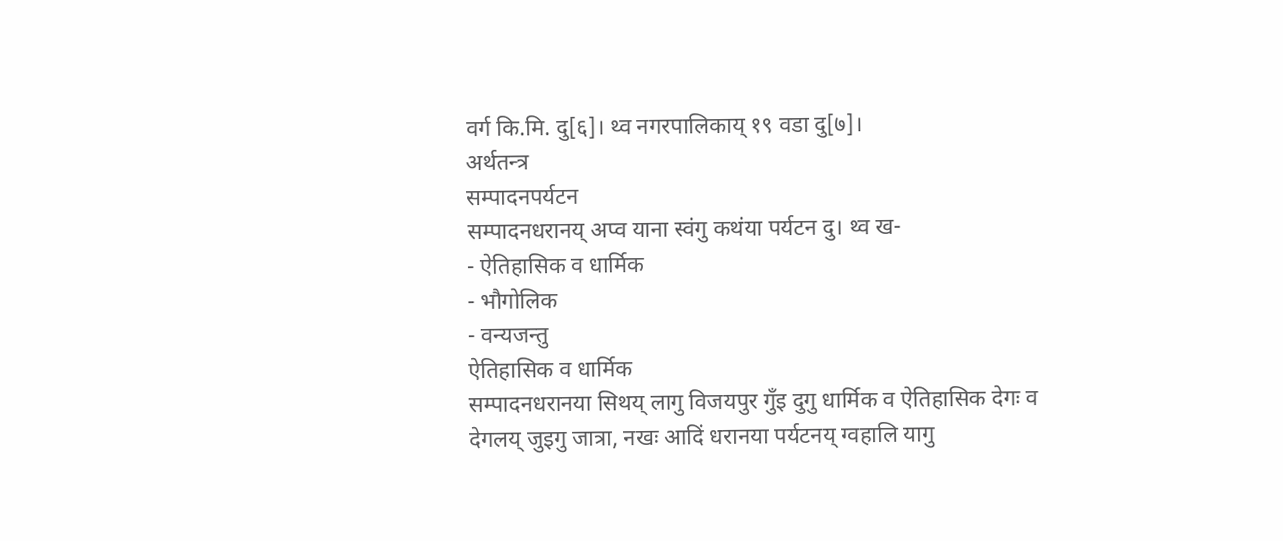वर्ग कि.मि. दु[६]। थ्व नगरपालिकाय् १९ वडा दु[७]।
अर्थतन्त्र
सम्पादनपर्यटन
सम्पादनधरानय् अप्व याना स्वंगु कथंया पर्यटन दु। थ्व ख-
- ऐतिहासिक व धार्मिक
- भौगोलिक
- वन्यजन्तु
ऐतिहासिक व धार्मिक
सम्पादनधरानया सिथय् लागु विजयपुर गुँइ दुगु धार्मिक व ऐतिहासिक देगः व देगलय् जुइगु जात्रा, नखः आदिं धरानया पर्यटनय् ग्वहालि यागु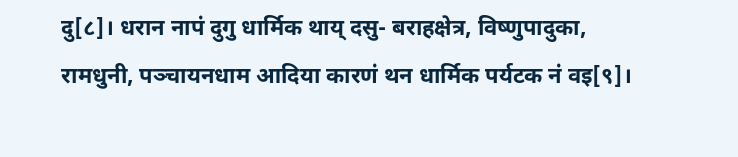दु[८]। धरान नापं दुगु धार्मिक थाय् दसु- बराहक्षेत्र, विष्णुपादुका, रामधुनी, पञ्चायनधाम आदिया कारणं थन धार्मिक पर्यटक नं वइ[९]।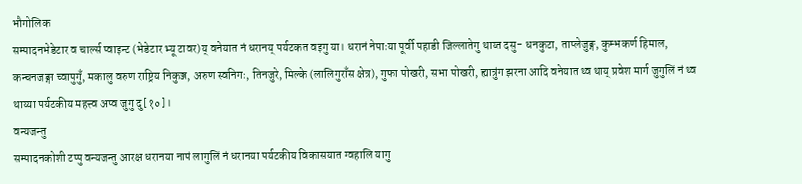भौगोलिक
सम्पादनभेडेटार व चार्ल्स प्वाइन्ट (भेडेटार भ्यू टावर)य् वनेयात नं धरानय् पर्यटकत वइगु या। धरानं नेपाःया पूर्वी पहाडी जिल्लातेगु थाय्त दसु- धनकुटा, ताप्लेजुङ्ग, कुम्भकर्ण हिमाल, कन्चनजङ्गा च्वापुगुँ, मकालु वरुण राष्ट्रिय निकुञ्ज, अरुण स्वनिगः, तिनजुरे, मिल्के (लालिगुराँस क्षेत्र), गुफा पोखरी, सभा पोखरी, ह्यात्रुंग झरना आदि वनेयात थ्व थाय् प्रवेश मार्ग जुगुलिं नं थ्व थाय्या पर्यटकीय महत्त्व अप्व जुगु दु[१०]।
वन्यजन्तु
सम्पादनकोशी टप्पु वन्यजन्तु आरक्ष धरानया नापं लागुलिं नं धरानया पर्यटकीय विकासयात ग्वहालि यागु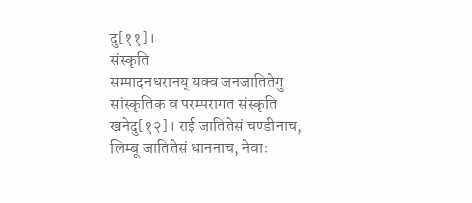दु[११]।
संस्कृति
सम्पादनधरानय् यक्व जनजातितेगु सांस्कृतिक व परम्परागत संस्कृति खनेदु[१२]। राई जातितेसं चण्डीनाच, लिम्बू जातितेसं धाननाच, नेवाः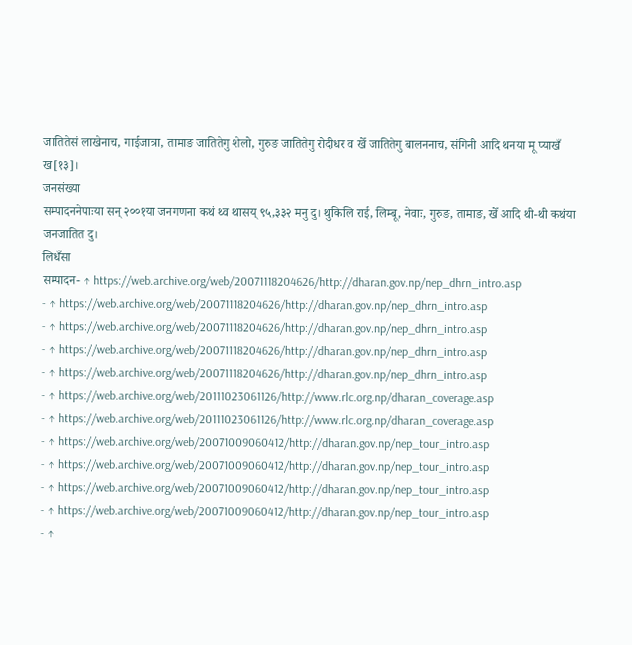जातितेसं लाखेनाच, गाईजात्रा, तामाङ जातितेगु शेलो, गुरुङ जातितेगु रोदीधर व खेँ जातितेगु बालननाच, संगिनी आदि थनया मू प्याखँ ख[१३]।
जनसंख्या
सम्पादननेपाःया सन् २००१या जनगणना कथं थ्व थासय् ९५,३३२ मनु दु। थुकिलि राई, लिम्बू, नेवाः, गुरुङ, तामाङ, खेँ आदि थी-थी कथंया जनजातित दु।
लिधँसा
सम्पादन- ↑ https://web.archive.org/web/20071118204626/http://dharan.gov.np/nep_dhrn_intro.asp
- ↑ https://web.archive.org/web/20071118204626/http://dharan.gov.np/nep_dhrn_intro.asp
- ↑ https://web.archive.org/web/20071118204626/http://dharan.gov.np/nep_dhrn_intro.asp
- ↑ https://web.archive.org/web/20071118204626/http://dharan.gov.np/nep_dhrn_intro.asp
- ↑ https://web.archive.org/web/20071118204626/http://dharan.gov.np/nep_dhrn_intro.asp
- ↑ https://web.archive.org/web/20111023061126/http://www.rlc.org.np/dharan_coverage.asp
- ↑ https://web.archive.org/web/20111023061126/http://www.rlc.org.np/dharan_coverage.asp
- ↑ https://web.archive.org/web/20071009060412/http://dharan.gov.np/nep_tour_intro.asp
- ↑ https://web.archive.org/web/20071009060412/http://dharan.gov.np/nep_tour_intro.asp
- ↑ https://web.archive.org/web/20071009060412/http://dharan.gov.np/nep_tour_intro.asp
- ↑ https://web.archive.org/web/20071009060412/http://dharan.gov.np/nep_tour_intro.asp
- ↑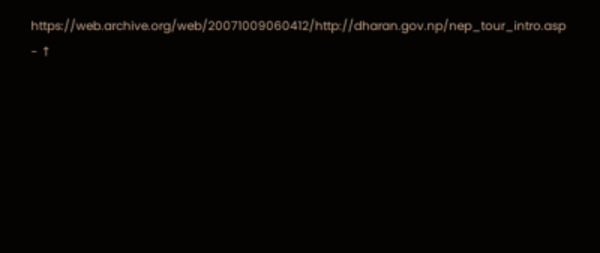https://web.archive.org/web/20071009060412/http://dharan.gov.np/nep_tour_intro.asp
- ↑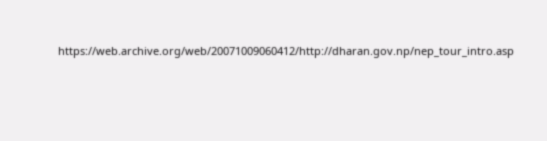https://web.archive.org/web/20071009060412/http://dharan.gov.np/nep_tour_intro.asp